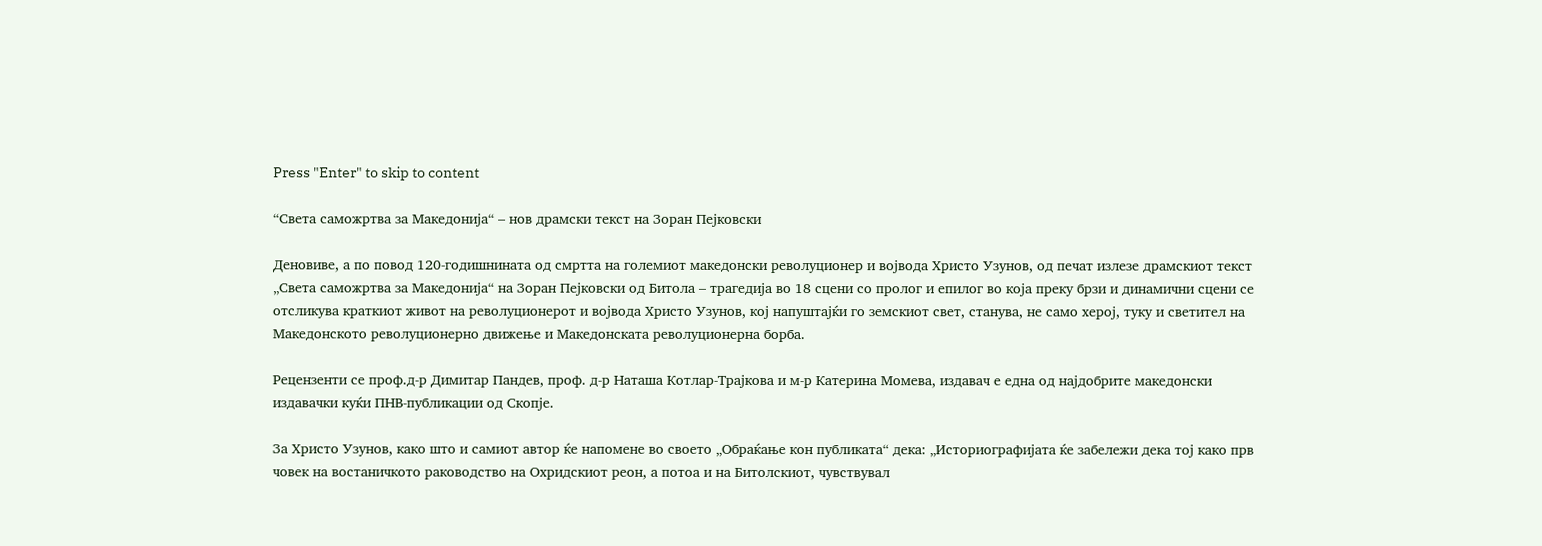Press "Enter" to skip to content

“Света саможртва за Македонија“ – нов драмски текст на Зоран Пејковски

Деновиве, а по повод 120-годишнината од смртта на големиот македонски револуционер и војвода Христо Узунов, од печат излезе драмскиот текст „Света саможртва за Македонија“ на Зоран Пејковски од Битола – трагедија во 18 сцени со пролог и епилог во која преку брзи и динамични сцени се отсликува краткиот живот на револуционерот и војвода Христо Узунов, кој напуштајќи го земскиот свет, станува, не само херој, туку и светител на Македонското револуционерно движење и Македонската револуционерна борба.

Рецензенти се проф.д-р Димитар Пандев, проф. д-р Наташа Котлар-Трајкова и м-р Катерина Момева, издавач е една од најдобрите македонски издавачки куќи ПНВ-публикации од Скопје.

За Христо Узунов, како што и самиот автор ќе напомене во своето „Обраќање кон публиката“ дека: „Историографијата ќе забележи дека тој како прв човек на востаничкото раководство на Охридскиот реон, а потоа и на Битолскиот, чувствувал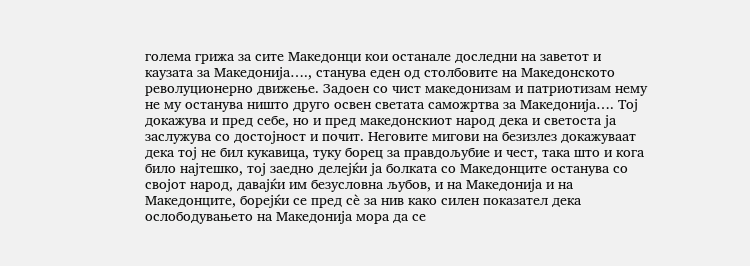голема грижа за сите Македонци кои останале доследни на заветот и каузата за Македонија…., станува еден од столбовите на Македонското револуционерно движење. Задоен со чист македонизам и патриотизам нему не му останува ништо друго освен светата саможртва за Македонија…. Тој докажува и пред себе, но и пред македонскиот народ дека и светоста ја заслужува со достојност и почит. Неговите мигови на безизлез докажуваат дека тој не бил кукавица, туку борец за правдољубие и чест, така што и кога било најтешко, тој заедно делејќи ја болката со Македонците останува со својот народ, давајќи им безусловна љубов, и на Македонија и на Македонците, борејќи се пред сè за нив како силен показател дека ослободувањето на Македонија мора да се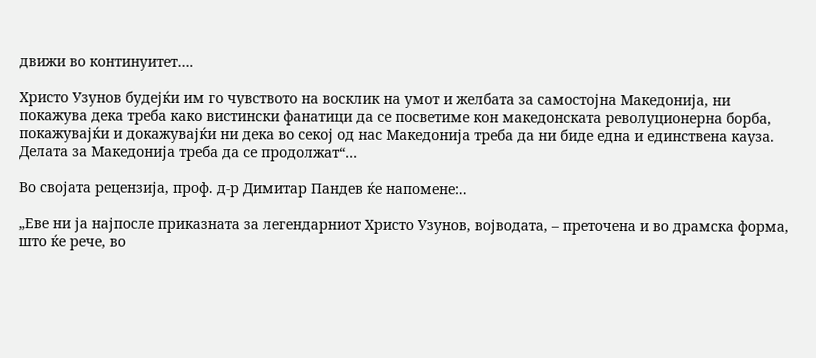движи во континуитет….

Христо Узунов будејќи им го чувството на восклик на умот и желбата за самостојна Македонија, ни покажува дека треба како вистински фанатици да се посветиме кон македонската револуционерна борба, покажувајќи и докажувајќи ни дека во секој од нас Македонија треба да ни биде една и единствена кауза. Делата за Македонија треба да се продолжат“…

Во својата рецензија, проф. д-р Димитар Пандев ќе напомене:..

„Еве ни ја најпосле приказната за легендарниот Христо Узунов, војводата, – преточена и во драмска форма, што ќе рече, во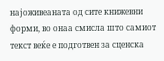најоживеаната од сите книжевни форми, во онаа смисла што самиот текст веќе е подготвен за сценска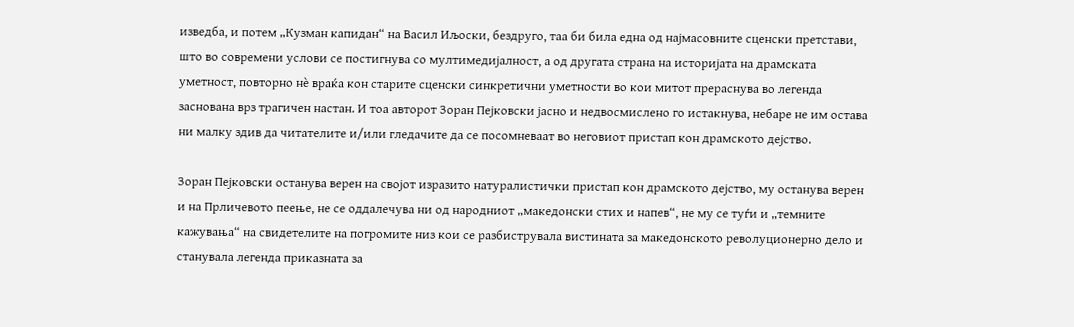изведба, и потем „Кузман капидан“ на Васил Иљоски, бездруго, таа би била една од најмасовните сценски претстави, што во современи услови се постигнува со мултимедијалност, а од другата страна на историјата на драмската уметност, повторно нѐ враќа кон старите сценски синкретични уметности во кои митот прераснува во легенда заснована врз трагичен настан. И тоа авторот Зоран Пејковски јасно и недвосмислено го истакнува, небаре не им остава ни малку здив да читателите и/или гледачите да се посомневаат во неговиот пристап кон драмското дејство.

Зоран Пејковски останува верен на својот изразито натуралистички пристап кон драмското дејство, му останува верен и на Прличевото пеење, не се оддалечува ни од народниот „македонски стих и напев“, не му се туѓи и „темните кажувања“ на свидетелите на погромите низ кои се разбиструвала вистината за македонското револуционерно дело и станувала легенда приказната за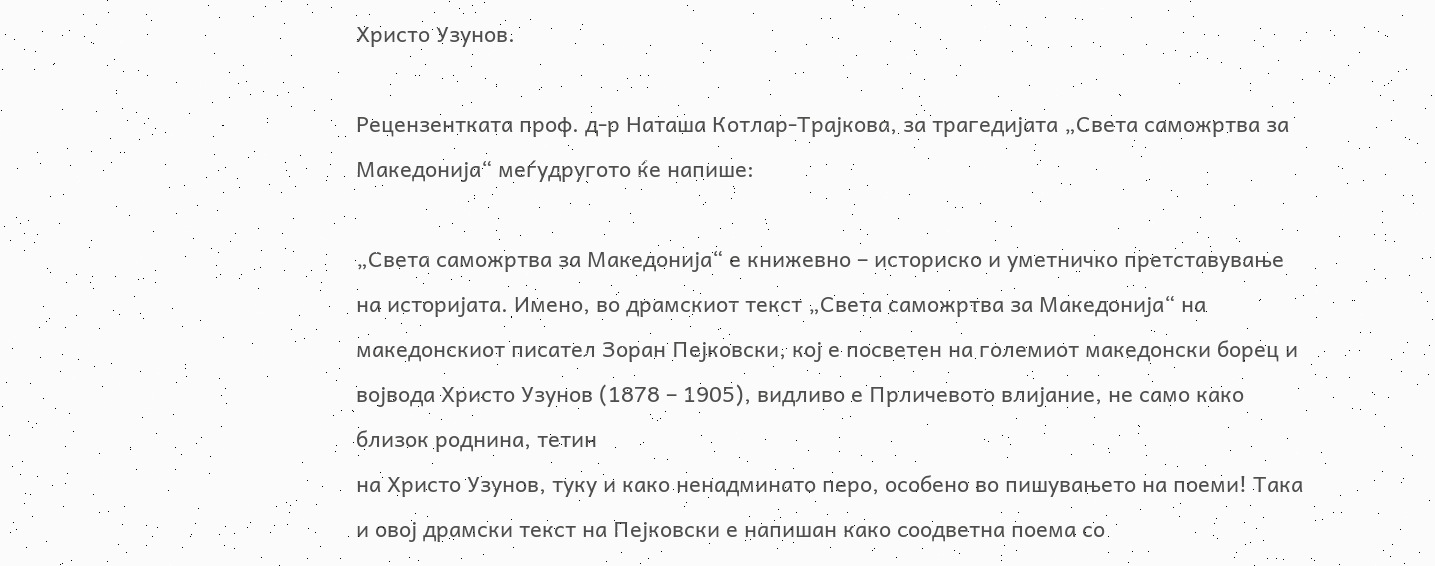Христо Узунов.

Рецензентката проф. д-р Наташа Котлар-Трајкова, за трагедијата „Света саможртва за Македонија“ меѓудругото ќе напише:

„Света саможртва за Македонија“ е книжевно – историско и уметничко претставување на историјата. Имено, во драмскиот текст „Света саможртва за Македонија“ на македонскиот писател Зоран Пејковски, кој е посветен на големиот македонски борец и војвода Христо Узунов (1878 – 1905), видливо е Прличевото влијание, не само како близок роднина, тетин
на Христо Узунов, туку и како ненадминато перо, особено во пишувањето на поеми! Така и овој драмски текст на Пејковски е напишан како соодветна поема со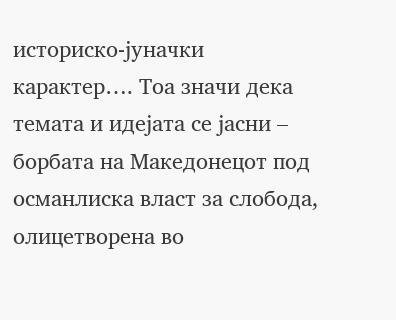историско-јуначки карактер…. Тоа значи дека темата и идејата се јасни – борбата на Македонецот под османлиска власт за слобода, олицетворена во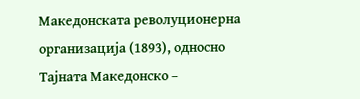Македонската револуционерна организација (1893), односно Тајната Македонско –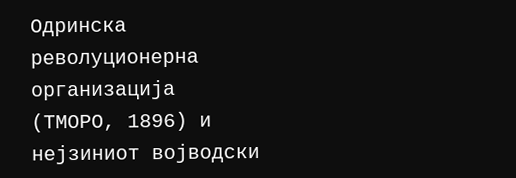Одринска револуционерна организација (ТМОРО, 1896) и нејзиниот војводски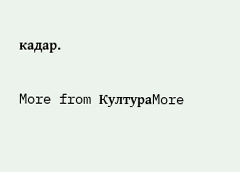кадар.

More from КултураMore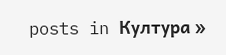posts in Култура »